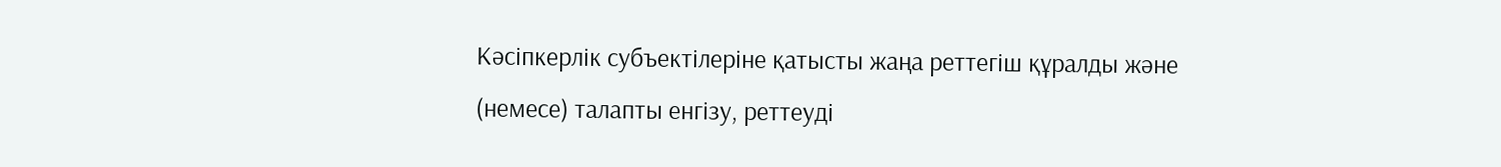Кәсіпкерлік субъектілеріне қатысты жаңа реттегіш құралды және (немесе) талапты енгізу, реттеуді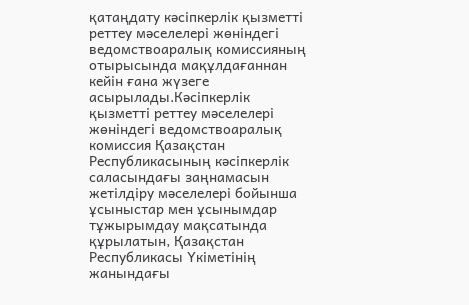қатаңдату кәсіпкерлік қызметті реттеу мәселелері жөніндегі ведомствоаралық комиссияның отырысында мақұлдағаннан кейін ғана жүзеге асырылады.Кәсіпкерлік қызметті реттеу мәселелері жөніндегі ведомствоаралық комиссия Қазақстан Республикасының кәсіпкерлік саласындағы заңнамасын жетілдіру мәселелері бойынша ұсыныстар мен ұсынымдар тұжырымдау мақсатында құрылатын, Қазақстан Республикасы Үкіметінің жанындағы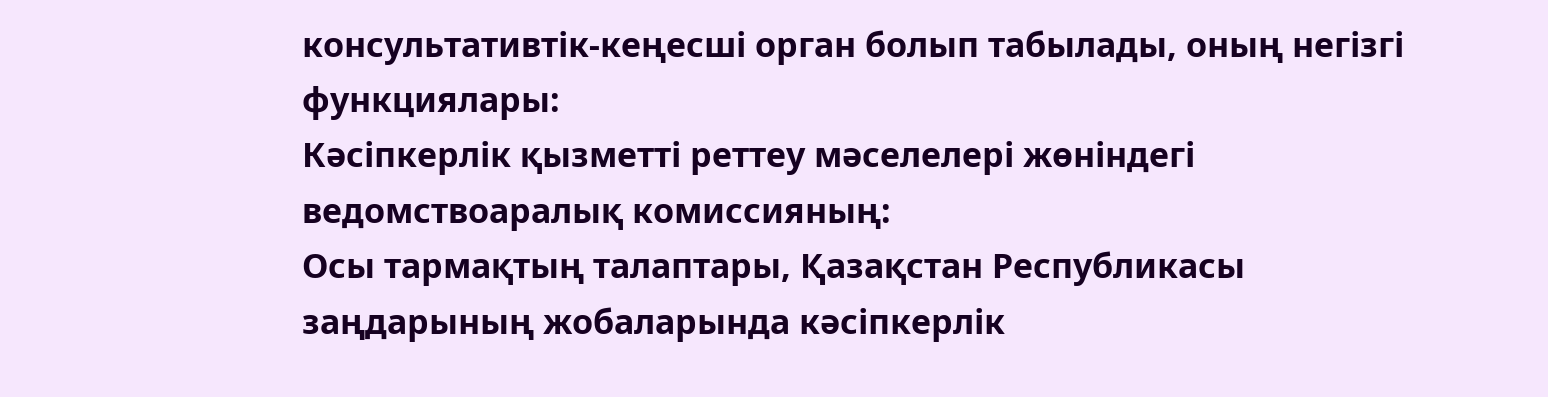консультативтік-кеңесші орган болып табылады, оның негізгі функциялары:
Кәсіпкерлік қызметті реттеу мәселелері жөніндегі ведомствоаралық комиссияның:
Осы тармақтың талаптары, Қазақстан Республикасы заңдарының жобаларында кәсіпкерлік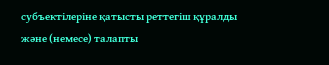субъектілеріне қатысты реттегіш құралды және (немесе) талапты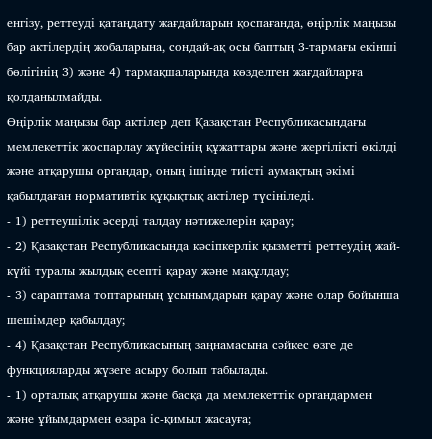енгізу, реттеуді қатаңдату жағдайларын қоспағанда, өңірлік маңызы бар актілердің жобаларына, сондай-ақ осы баптың 3-тармағы екінші бөлігінің 3) және 4) тармақшаларында көзделген жағдайларға қолданылмайды.
Өңірлік маңызы бар актілер деп Қазақстан Республикасындағы мемлекеттік жоспарлау жүйесінің құжаттары және жергілікті өкілді және атқарушы органдар, оның ішінде тиісті аумақтың әкімі қабылдаған нормативтік құқықтық актілер түсініледі.
- 1) реттеушілік әсерді талдау нәтижелерін қарау;
- 2) Қазақстан Республикасында кәсіпкерлік қызметті реттеудің жай-күйі туралы жылдық есепті қарау және мақұлдау;
- 3) сараптама топтарының ұсынымдарын қарау және олар бойынша шешімдер қабылдау;
- 4) Қазақстан Республикасының заңнамасына сәйкес өзге де функцияларды жүзеге асыру болып табылады.
- 1) орталық атқарушы және басқа да мемлекеттік органдармен және ұйымдармен өзара іс-қимыл жасауға;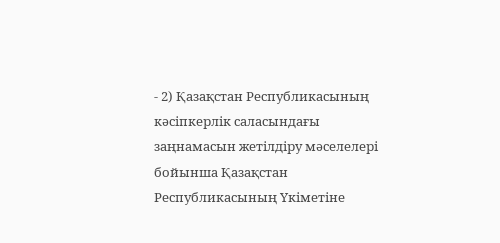- 2) Қазақстан Республикасының кәсіпкерлік саласындағы заңнамасын жетілдіру мәселелері бойынша Қазақстан Республикасының Үкіметіне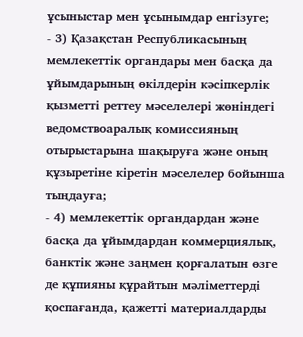ұсыныстар мен ұсынымдар енгізуге;
- 3) Қазақстан Республикасының мемлекеттік органдары мен басқа да ұйымдарының өкілдерін кәсіпкерлік қызметті реттеу мәселелері жөніндегі ведомствоаралық комиссияның отырыстарына шақыруға және оның құзыретіне кіретін мәселелер бойынша тыңдауға;
- 4) мемлекеттік органдардан және басқа да ұйымдардан коммерциялық, банктік және заңмен қорғалатын өзге де құпияны құрайтын мәліметтерді қоспағанда, қажетті материалдарды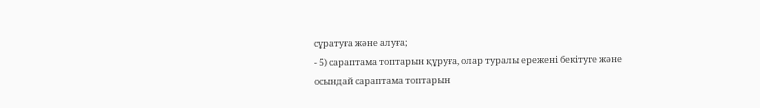сұратуға және алуға;
- 5) сараптама топтарын құруға, олар туралы ережені бекітуге және осындай сараптама топтарын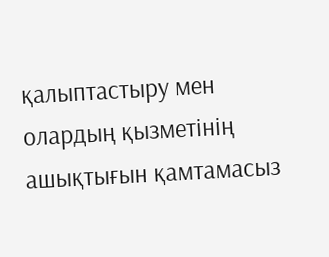қалыптастыру мен олардың қызметінің ашықтығын қамтамасыз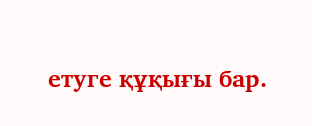етуге құқығы бар.